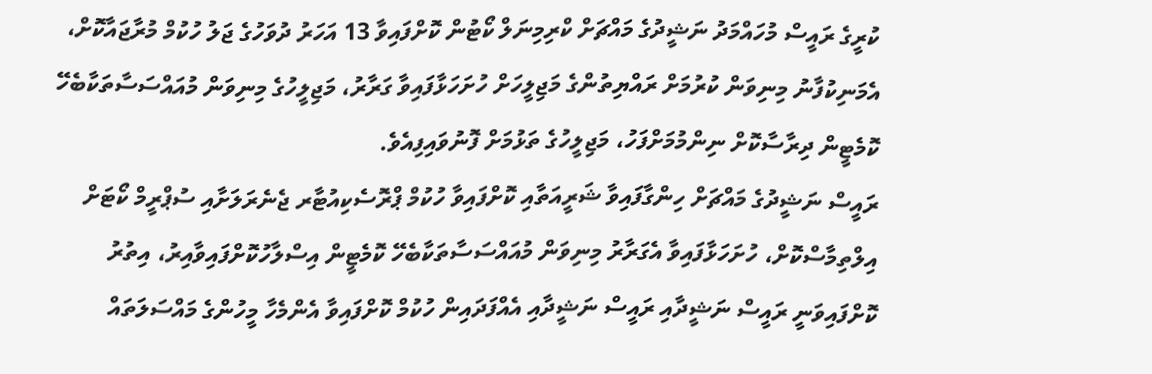ކުރީގެ ރައީސް މުހައްމަދު ނަޝީދުގެ މައްޗަށް ކްރިމިނަލް ކޯޓުން ކޮށްފައިވާ 13 އަހަރު ދުވަހުގެ ޖަލު ހުކުމް މުރާޖައާކޮށް، އެމަނިކުފާނު މިނިވަން ކުރުމަށް ރައްޔިތުންގެ މަޖިލީހަށް ހުށަހަޅާފައިވާ ގަރާރު، މަޖިލީހުގެ މިނިވަން މުއައްސަސާތަކާބެހޭ ކޮމެޓީން ދިރާސާކޮށް ނިންމުމަށްފަހު، މަޖިލީހުގެ ތަޅުމަށް ފޮނުވައިފިއެވެ.
ރައީސް ނަޝީދުގެ މައްޗަށް ހިންގާފައިވާ ޝަރީއަތާއި ކޮށްފައިވާ ހުކުމް ޕްރޮސެކިއުޓާރ ޖެނެރަލަށާއި ސުޕްރީމް ކޯޓަށް އިލްތިމާސްކޮށް، ހުށަހަޅާފައިވާ އެގަރާރު މިނިވަން މުއައްސަސާތަކާބެހޭ ކޮމެޓީން އިސްލާހުކޮށްފައިވާއިރު، އިތުރު ކޮށްފައިވަނީ ރައީސް ނަޝީދާއި ރައީސް ނަޝީދާއި އެއްފަދައިން ހުކުމް ކޮށްފައިވާ އެންމެހާ މީހުންގެ މައްސަލަތައް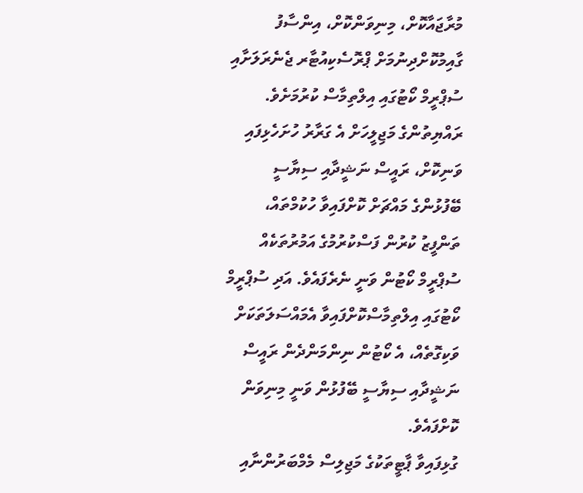މުރާޖައާކޮށް، މިނިވަންކޮށް، އިންސާފު ގާއިމުކޮށްދިނުމަށް ޕްރޮސެކިއުޓާރ ޖެނެރަލަށާއި ސުޕްރީމް ކޯޓުގައި އިލްތިމާސް ކުރުމަށެވެ.
ރައްޔިތުންގެ މަޖިލީހަށް އެ ގަރާރު ހުށަހެޅިފައި ވަނިކޮށް، ރައީސް ނަޝީދާއި ސިޔާސީ ބޭފުޅުންގެ މައްޗަށް ކޮށްފައިވާ ހުކުމްތައް، ތަންފީޒު ކުރުން ފަސްކުރުމުގެ އަމުރުތަކެއް ސުޕްރީމް ކޯޓުން ވަނީ ނެރެފައެވެ. އަދި ސުޕްރީމް ކޯޓުގައި އިލްތިމާސްކޮށްފައިވާ އެމައްސަލަތަކަށް ވަކިގޮތެއް، އެ ކޯޓުން ނިންމަންދެން ރައީސް ނަޝީދާއި ސިޔާސީ ބޭފުޅުން ވަނީ މިނިވަން ކޮށްފައެވެ.
ގުޅިފައިވާ ޕާޓީތަކުގެ މަޖިލިސް މެމްބަރުންނާއި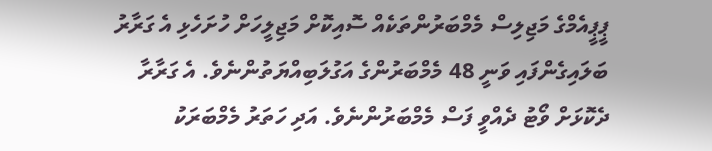ޕީޕީއެމްގެ މަޖިލިސް މެމްބަރުންތަކެއް ސޮއިކޮށް މަޖިލީހަށް ހުށަހެޅި އެ ގަރާރު ބަލައިގެންފައި ވަނީ 48 މެމްބަރުންގެ އަގުލަބިއްޔަތުންނެވެ. އެ ގަރާރާ ދެކޮޅަށް ވޯޓު ދެއްވީ ފަސް މެމްބަރުންނެވެ. އަދި ހަތަރު މެމްބަރަކު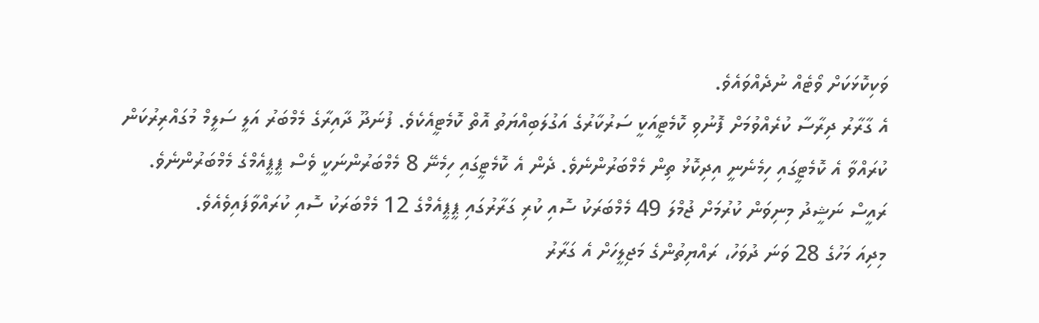ވަކިކޮޅަކަށް ވޯޓެއް ނުދެއްވައެވެ.
އެ ގާރާރު ދިރާސާ ކުރެއްވުމަށް ފޮނުވި ކޮމެޓީއަކީ ސަރުކާރުގެ އަގުލަބިއްޔަތު އޮތް ކޮމެޓީއެކެވެ. ފުނަދޫ ދާއިރާގެ މެމްބަރު އަލީ ސަލީމް މުގައްރިރުކަން ކުރައްވާ އެ ކޮމެޓީގައި ހިމެނެނީ އިދިކޮޅު ތިން މެމްބަރުންނެވެ. ދެން އެ ކޮމެޓީގައި ހިމެނޭ 8 މެމްބަރުންނަކީ ވެސް ޕީޕީއެމްގެ މެމްބަރުންނެވެ.
ރައީސް ނަޝީދު މިނިވަން ކުރުމަށް ޖުމްލަ 49 މެމްބަރަކު ސޮއި ކުރި ގަރާރުގައި ޕީޕީއެމްގެ 12 މެމްބަރަކު ސޮއި ކުރައްވާފައިވެއެވެ.
މިދިއަ މަހުގެ 28 ވަނަ ދުވަހު، ރައްޔިތުންގެ މަޖިލީހަށް އެ ގަރާރު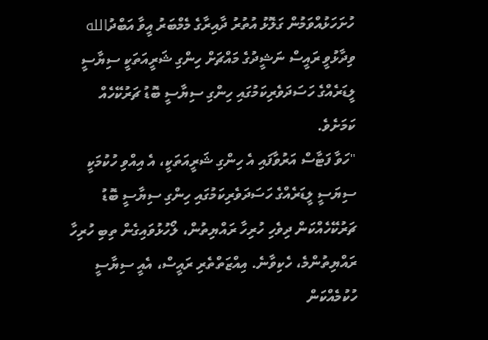ހުށަހަޅުއްވަމުން ގަލޮޅު އުތުރު ދާއިރާގެ މެމްބަރު އީވާ އަބްދުالله ވިދާޅުވީ ރައީސް ނަޝީދުގެ މައްޗަށް ހިންގި ޝަރީއަތަކީ ސިޔާސީ ލީޑަރެއްގެ ހަސަދަވެރިކަމުގައި ހިންގި ސިޔާސީ ބޮޑު ޗަރުކޭހެއް ކަމަށެވެ.
"ހަވާ ފަޓާސް އަރުވާފައި އެ ހިންގި ޝަރީއަތަކީ، އެ އިއްވި ހުކުމަކީ ސިޔަސީ ލީޑަރެއްގެ ހަސަދަވެރިކަމުގައި ހިންގި ސިޔާސީ ބޮޑު ޗަރުކޭހެއްކަން ދިވެހި ހުރިހާ ރައްޔިތުން، ލޯހުޅުވައިގެން ތިބި ހުރިހާ ރައްޔިތުންމެ، ހެކިވާނެ. އިއްޒަތްތެރި ރައީސް، އެއީ ސިޔާސީ ހުކުމެއްކަން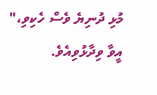މުޅި ދުނިޔެ ވެސް ހެކިވި،" އީވާ ވިދާޅުވިއެވެ.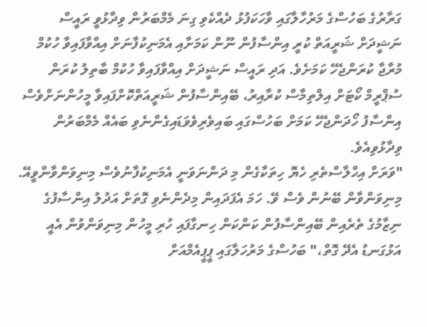ގަރާރުގެ ބަހުސްގެ މަރުހާލާގައި ވާހަކަފުޅު ދެއްކެވި ގިނަ މެމްބަރުން ވިދާޅުވީ ރައީސް ނަޝީދަށް ޝަރީއަތް ކުރީ އިންސާފުން ނޫން ކަމަށާއި އެމަނިކުފާނަށް އިއްވާފައިވާ ހުކުމް މުރާޖާ ކުރަންޖެހޭ ކަމަށެވެ. އަދި ރައީސް ނަޝީދަށް އިއްވާފައިވާ ހުކުމް ބާތިލު ކުރަން ސުޕްރީމް ކޯޓަށް އިލްތިމާސް ކުރާއިރު، ބޭއިންސާފުން ޝަރީއަތްކޮށްފައިވާ މީހުންނަށްވެސް އިންސާފު ހޯދަންޖެހޭ ކަމަށް ބަހުސްގައި ބައިވެރިވެވަޑައިގެންނެވި ބައެއް މެމްބަރުން ވިދާޅުވިއެވެ.
"ވަރަށް އިހްލާސްތެރި ހެޔޮ ހިތަކާގެން މި ދަންނަވަނީ އެމަނިކުފާނުވެސް މިނިވަންވާންވީއޭ. މިނިވަންވާން ބޭނުން ވެސް ވޭ. ހަމަ އެފަދައިން މިދެންނެވި ގޮތަށް އަދުލު އިންސާފުގެ ނިޒާމުގެ ތެރެއިން ބޭއިންސާފުން ކަންކަން ހިނގާފައި ހުރި މީހުން މިނިވަންވުން އެއީ އަޅުގަނޑު އެދޭ ގޮތް،" ބަހުސްގެ މަރުހަލާގައި ޕީޕީއެމްއަށް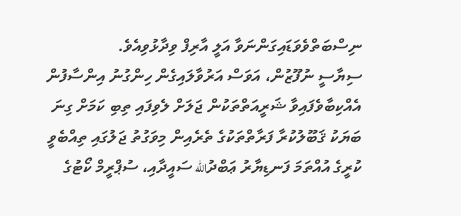ނިސްބަތްވެވަޑައިގަންނަވާ އަލީ އާރިފް ވިދާޅުވިއެވެ.
ސިޔާސީ ނުފޫޒުން، އަވަސް އަރުވާލައިގެން ހިންގުނު އިންސާފުން އެއްކިބާވެފައިވާ ޝަރީއަތްތަކުން ޖަލަށް ލެވިފައި ތިބި ކަމަށް ގިނަ ބަޔަކު ޤަބޫލުކުރާ ފަރާތްތަކުގެ ތެރެއިން މިވަގުތު ޖަލުގައި ތިއްބެވީ ކުރީގެ އުއްތަމަ ފަނޑިޔާރު ޢަބްދުالله ސައީދާއި، ސުޕްރީމް ކޯޓުގެ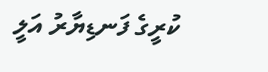ކުރީގެ ފަނޑިޔާރު އަލީ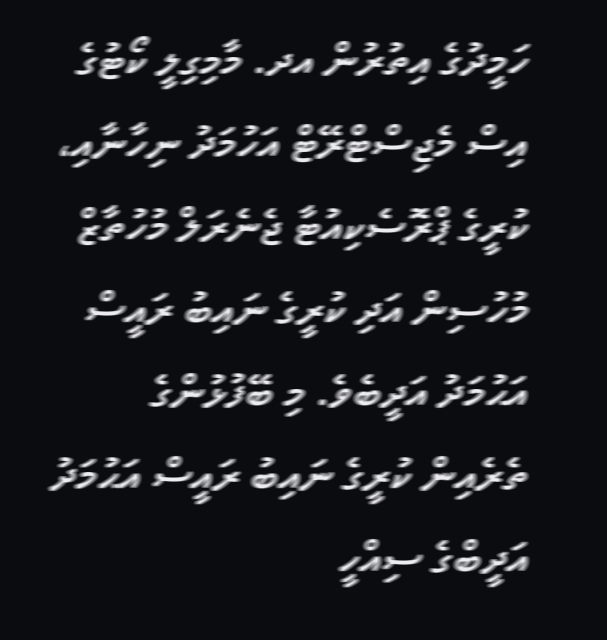ހަމީދުގެ އިތުރުން އދ. މާމިގިލީ ކޯޓުގެ އިސް މެޖިސްޓްރޭޓް އަހުމަދު ނިހާނާއި، ކުރީގެ ޕްރޮސެކިއުޓާ ޖެނެރަލް މުހުތާޒް މުހުސިން އަދި ކުރީގެ ނައިބު ރައީސް އަޙުމަދު އަދީބެވެ. މި ބޭފުޅުންގެ ތެރެއިން ކުރީގެ ނައިބު ރައީސް އަޙުމަދު އަދީބްގެ ސިއްހީ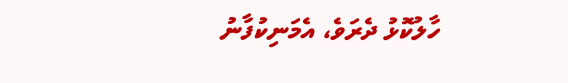ހާލުކޮޅު ދެރަވެ، އެމަނިކުފާނު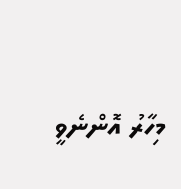މިހާރު އޮންނެވީ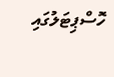ހޮސްޕިޓަލުގައި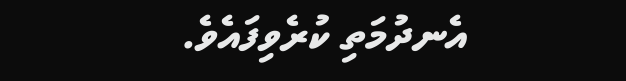އެނދުމަތި ކުރެވިފައެވެ.